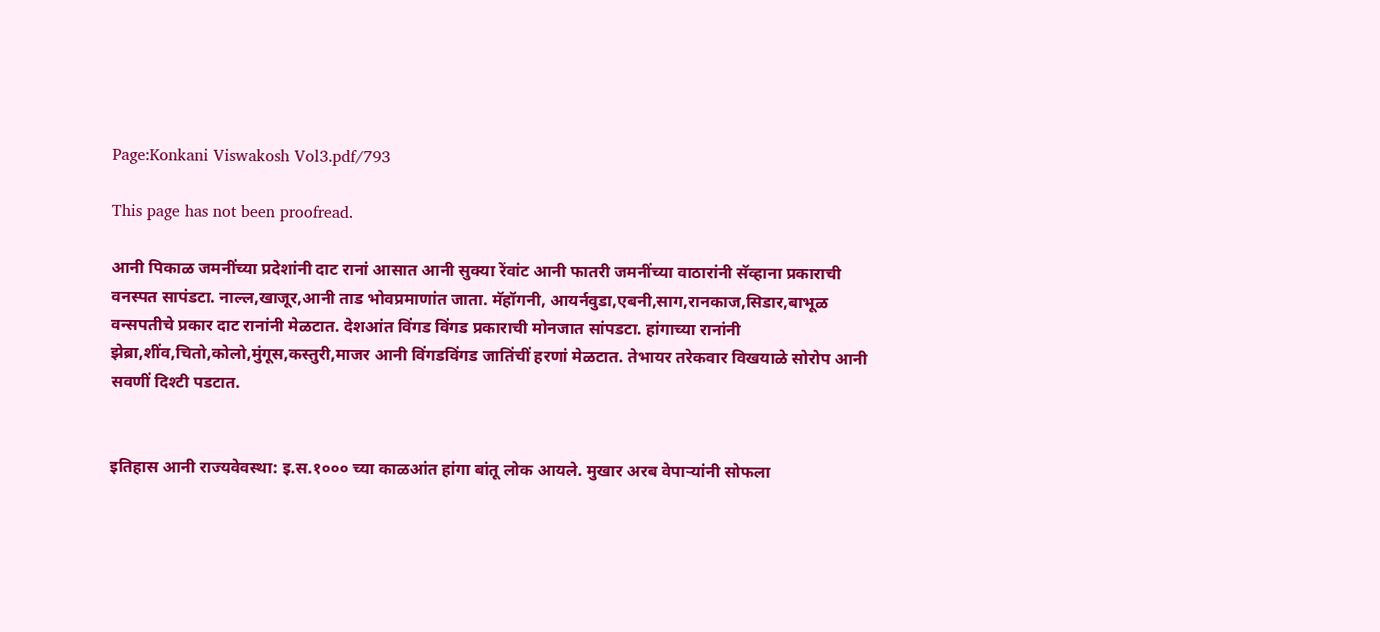Page:Konkani Viswakosh Vol3.pdf/793

This page has not been proofread.

आनी पिकाळ जमनींच्या प्रदेशांनी दाट रानां आसात आनी सुक्या रेंवांट आनी फातरी जमनींच्या वाठारांनी सॅव्हाना प्रकाराची वनस्पत सापंडटा. नाल्ल,खाजूर,आनी ताड भोवप्रमाणांत जाता. मॅहॉगनी, आयर्नवुडा,एबनी,साग,रानकाज,सिडार,बाभूळ वन्सपतीचे प्रकार दाट रानांनी मेळटात. देशआंत विंगड विंगड प्रकाराची मोनजात सांपडटा. हांगाच्या रानांनी झेब्रा,शींव,चितो,कोलो,मुंगूस,कस्तुरी,माजर आनी विंगडविंगड जातिंचीं हरणां मेळटात. तेभायर तरेकवार विखयाळे सोरोप आनी सवणीं दिश्टी पडटात.


इतिहास आनी राज्यवेवस्था: इ.स.१००० च्या काळआंत हांगा बांतू लोक आयले. मुखार अरब वेपाऱ्यांनी सोफला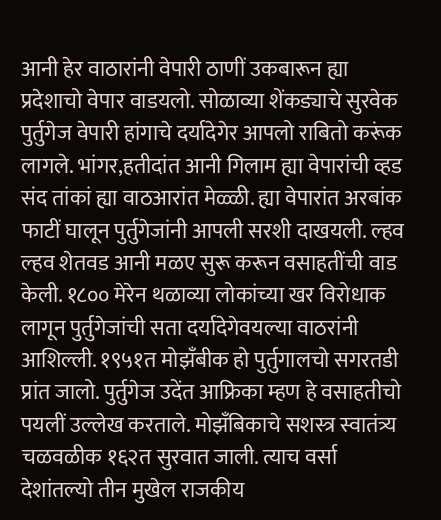आनी हेर वाठारांनी वेपारी ठाणीं उकबारून ह्या प्रदेशाचो वेपार वाडयलो. सोळाव्या शेंकड्याचे सुरवेक पुर्तुगेज वेपारी हांगाचे दर्यादेगेर आपलो राबितो करूंक लागले. भांगर,हतीदांत आनी गिलाम ह्या वेपारांची व्हड संद तांकां ह्या वाठआरांत मेळ्ळी. ह्या वेपारांत अरबांक फाटीं घालून पुर्तुगेजांनी आपली सरशी दाखयली. ल्हव ल्हव शेतवड आनी मळए सुरू करून वसाहतींची वाड केली. १८०० मेरेन थळाव्या लोकांच्या खर विरोधाक लागून पुर्तुगेजांची सता दर्यादेगेवयल्या वाठरांनी आशिल्ली. १९५१त मोझँबीक हो पुर्तुगालचो सगरतडी प्रांत जालो. पुर्तुगेज उदेंत आफ्रिका म्हण हे वसाहतीचो पयलीं उल्लेख करताले. मोझँबिकाचे सशस्त्र स्वातंत्र्य चळवळीक १६२त सुरवात जाली. त्याच वर्सा देशांतल्यो तीन मुखेल राजकीय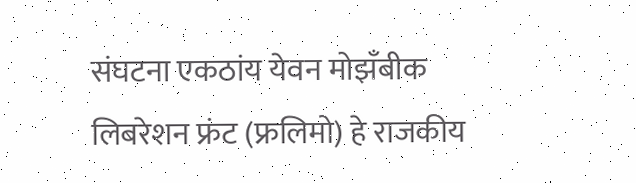संघटना एकठांय येवन मोझँबीक लिबरेशन फ्रंट (फ्रलिमो) हे राजकीय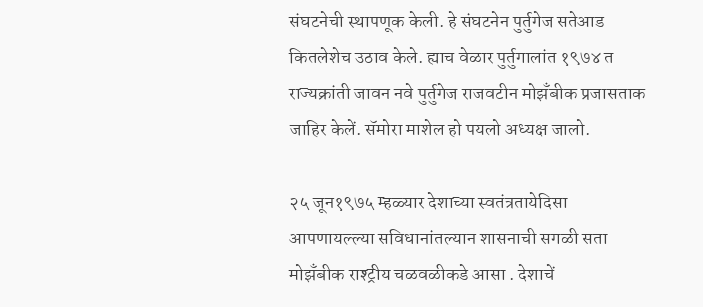संघटनेची स्थापणूक केली. हे संघटनेन पुर्तुगेज सतेआड कितलेशेच उठाव केले. ह्याच वेळार पुर्तुगालांत १९७४ त राज्यक्रांती जावन नवे पुर्तुगेज राजवटीन मोझँबीक प्रजासताक जाहिर केलें. सॅमोरा माशेल हो पयलो अध्यक्ष जालो.

२५ जून१९७५ म्हळ्यार देशाच्या स्वतंत्रतायेदिसा आपणायल्ल्या सविधानांतल्यान शासनाची सगळी सता मोझँबीक राश्ट्रीय चळवळीकडे आसा . देशाचें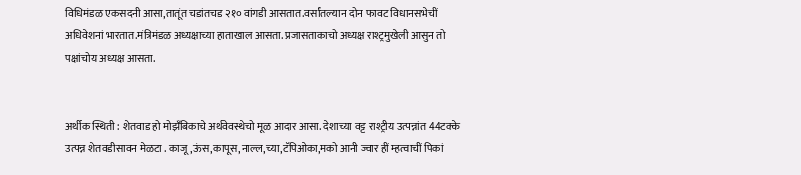विधिमंडळ एकसदनी आसा,तातूंत चडांतचड २१० वांगडी आसतात.वर्सांतल्यान दोन फावट विधानसभेचीं अधिवेशनां भारतात.मंत्रिमंडळ अध्यक्षाच्या हाताखाल आसता. प्रजासताकाचो अध्यक्ष राश्ट्रमुखेली आसुन तो पक्षांचोय अध्यक्ष आसता.


अर्थीक स्थिती : शेतवाड हो मोझँबिकाचे अर्थवेवस्थेचो मूळ आदार आसा. देशाच्या वट्ट राश्ट्रीय उत्पन्नांत 44टक्के उत्पन्न शेतवडीसावन मेळटा . काजू,ऊंस,कापूस,नाल्ल,च्या,टॅपिओका,मको आनी ज्वार हीं म्हत्वाचीं पिकां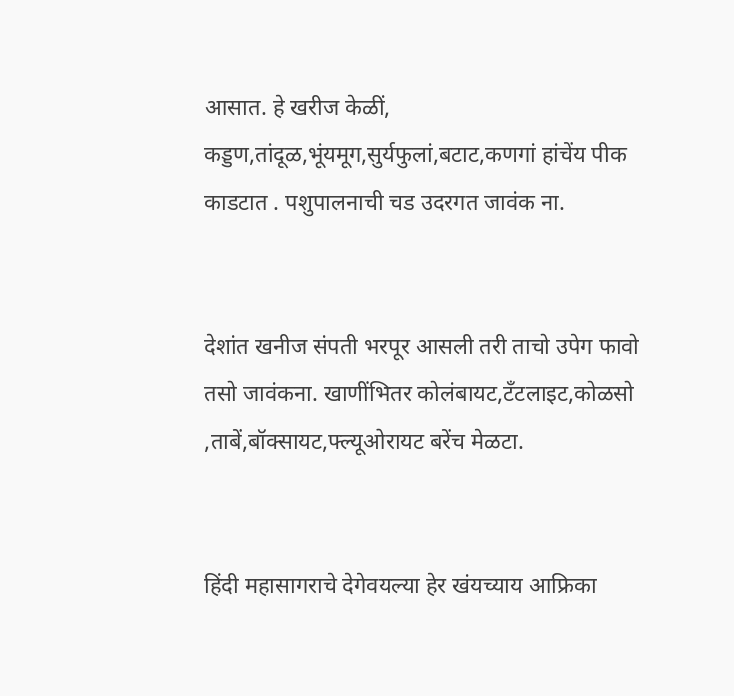आसात. हे खरीज केळीं, कड्डण,तांदूळ,भूंयमूग,सुर्यफुलां,बटाट,कणगां हांचेंय पीक काडटात . पशुपालनाची चड उदरगत जावंक ना.


देशांत खनीज संपती भरपूर आसली तरी ताचो उपेग फावो तसो जावंकना. खाणींभितर कोलंबायट,टँटलाइट,कोळसो ,ताबें,बॉक्सायट,फ्ल्यूओरायट बरेंच मेळटा.


हिंदी महासागराचे देगेवयल्या हेर खंयच्याय आफ्रिका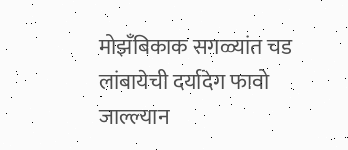मोझँबिकाक सगळ्यांत चड लांबायेची दर्यादेग फावो जाल्ल्यान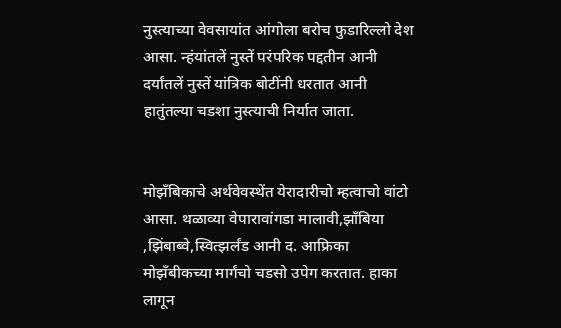नुस्त्याच्या वेवसायांत आंगोला बरोच फुडारिल्लो देश आसा. न्हंयांतलें नुस्तें परंपरिक पद्दतीन आनी दर्यांतलें नुस्तें यांत्रिक बोटींनी धरतात आनी हातुंतल्या चडशा नुस्त्याची निर्यात जाता.


मोझँबिकाचे अर्थवेवस्थेंत येरादारीचो म्हत्वाचो वांटो आसा. थळाव्या वेपारावांगडा मालावी,झाँबिया ,झिंबाब्वे,स्वित्झर्लंड आनी द. आफ्रिका मोझँबीकच्या मार्गंचो चडसो उपेग करतात. हाका लागून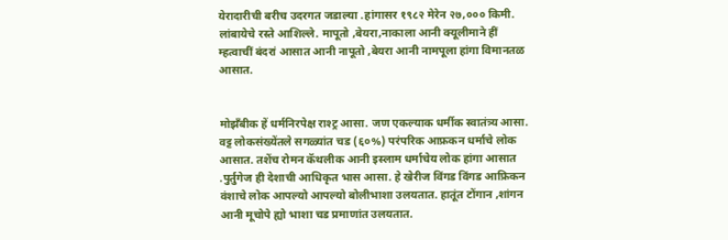येरादारीची बरीच उदरगत जडाल्या .हांगासर १९८२ मेरेन २७,००० किमी. लांबायेचे रस्ते आशिल्ले. मापूतो ,बेयरा,नाकाला आनी क्यूलीमाने हीं म्हत्वाचीं बंदरां आसात आनी नापूतो ,बेयरा आनी नामपूला हांगा विमानतळ आसात.


मोझँबीक हें धर्मनिरपेक्ष राश्ट्र आसा. जण एकल्याक धर्मीक स्वातंत्र्य आसा. वट्ट लोकसंख्येंतले सगळ्यांत चड (६०%) परंपरिक आफ्रकन धर्माचे लोक आसात. तशेंच रोमन कॅथलीक आनी इस्लाम धर्माचेय लोक हांगा आसात .पुर्तुगेज ही देशाची आधिकृत भास आसा. हे खेरीज विंगड विंगड आफ्रिकन वंशाचे लोक आपल्यो आपल्यो बोलीभाशा उलयतात. हातूंत टोंगान ,शांगन आनी मूचोपे ह्यो भाशा चड प्रमाणांत उलयतात.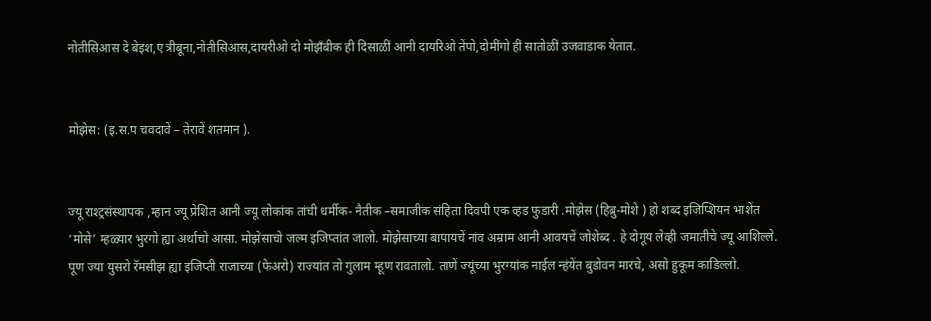नोतीसिआस दे बेइश,ए त्रीबूना,नोतीसिआस,दायरीओ दो मोझँबीक ही दिसाळीं आनी दायरिओ तेंपो,दोमींगो हीं सातोळीं उजवाडाक येतात.


मोझेस: (इ.स.प चवदावें – तेरावें शतमान ).


ज्यू राश्ट्रसंस्थापक ,म्हान ज्यू प्रेशित आनी ज्यू लोकांक तांची धर्मीक- नैतीक –समाजीक संहिता दिवपी एक व्हड फुडारी .मोझेस (हिब्रु-मोशे ) हो शब्द इजिप्शियन भाशेंत ‘मोसे’ म्हळ्यार भुरगो ह्या अर्थाचो आसा. मोझेसाचो जल्म इजिप्तांत जालो. मोझेसाच्या बापायचें नांव अम्राम आनी आवयचें जोशेब्द . हे दोगूय लेव्ही जमातीचे ज्यू आशिल्ले. पूण ज्या युसरो रॅमसीझ ह्या इजिप्ती राजाच्या (फेअरो) राज्यांत तो गुलाम म्हूण रावतालो. ताणें ज्यूंच्या भुरग्यांक नाईल न्हंयेंत बुडोवन मारचे, असो हुकूम काडिल्लो.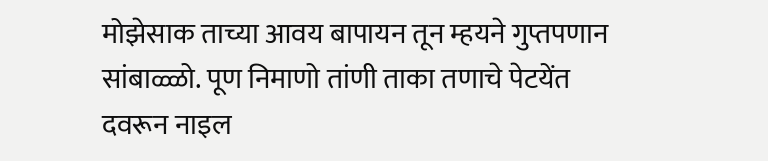मोझेसाक ताच्या आवय बापायन तून म्हयने गुप्तपणान सांबाळ्ळो. पूण निमाणो तांणी ताका तणाचे पेटयेंत दवरून नाइल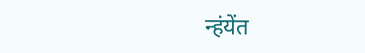न्हंयेंत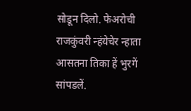सोडून दिलो. फेअरोची राजकुंवरी न्हंयेचेर न्हाता आसतना तिका हें भुरगें सांपडलें.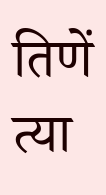तिणें त्या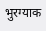भुरग्याक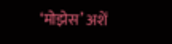‘मोझेस’ अशें